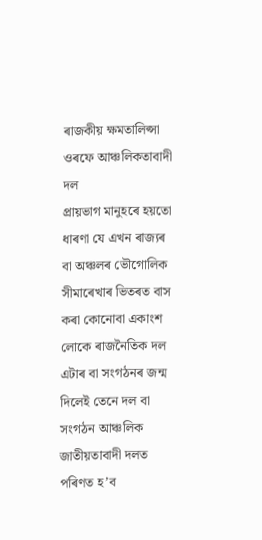ৰাজকীয় ক্ষমতালিপ্সা ওৰফে আঞ্চলিকতাবাদী দল
প্ৰায়ভাগ মানুহৰে হয়তো ধাৰণা যে এখন ৰাজ্যৰ বা অঞ্চলৰ ভৌগোলিক সীমাৰেখাৰ ভিতৰত বাস কৰা কোনোবা একাংশ লোকে ৰাজনৈতিক দল এটাৰ বা সংগঠনৰ জন্ম দিলেই তেনে দল বা সংগঠন আঞ্চলিক জাতীয়তাবাদী দলত পৰিণত হ’ব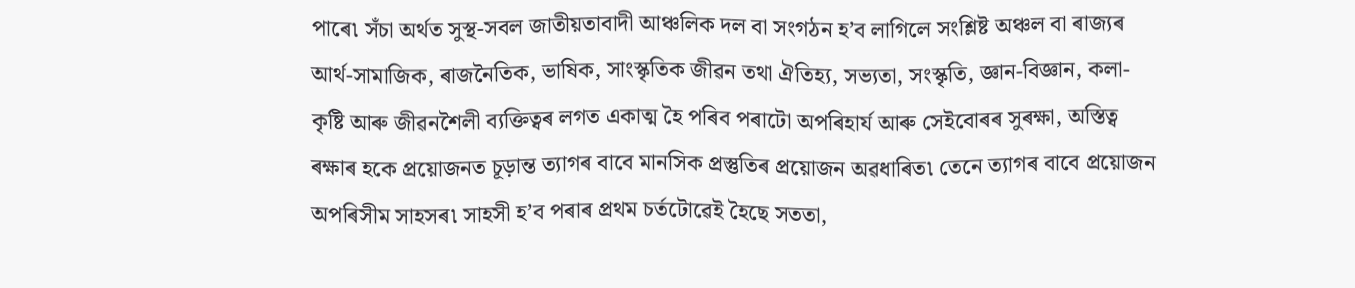পাৰে৷ সঁচা অৰ্থত সুস্থ-সবল জাতীয়তাবাদী আঞ্চলিক দল বা সংগঠন হ’ব লাগিলে সংশ্লিষ্ট অঞ্চল বা ৰাজ্যৰ আৰ্থ-সামাজিক, ৰাজনৈতিক, ভাষিক, সাংস্কৃতিক জীৱন তথা ঐতিহ্য, সভ্যতা, সংস্কৃতি, জ্ঞান-বিজ্ঞান, কলা-কৃষ্টি আৰু জীৱনশৈলী ব্যক্তিত্বৰ লগত একাত্ম হৈ পৰিব পৰাটো অপৰিহাৰ্য আৰু সেইবোৰৰ সুৰক্ষা, অস্তিত্ব ৰক্ষাৰ হকে প্ৰয়োজনত চূড়ান্ত ত্যাগৰ বাবে মানসিক প্ৰস্তুতিৰ প্ৰয়োজন অৱধাৰিত৷ তেনে ত্যাগৰ বাবে প্ৰয়োজন অপৰিসীম সাহসৰ৷ সাহসী হ’ব পৰাৰ প্ৰথম চৰ্তটোৱেই হৈছে সততা,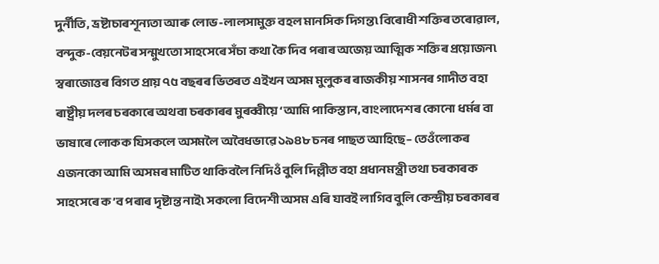দুৰ্নীতি, ভ্ৰষ্টাচাৰশূন্যতা আৰু লোভ-লালসামুক্ত বহল মানসিক দিগন্ত৷ বিৰোধী শক্তিৰ তৰোৱাল, বন্দুক-বেয়নেটৰ সন্মুখতো সাহসেৰে সঁচা কথা কৈ দিব পৰাৰ অজেয় আত্মিক শক্তিৰ প্ৰয়োজন৷ স্বৰাজোত্তৰ বিগত প্ৰায় ৭৫ বছৰৰ ভিতৰত এইখন অসম মুলুকৰ ৰাজকীয় শাসনৰ গাদীত বহা ৰাষ্ট্ৰীয় দলৰ চৰকাৰে অথবা চৰকাৰৰ মুৰব্বীয়ে ‘আমি পাকিস্তান, বাংলাদেশৰ কোনো ধৰ্মৰ বা ভাষাৰে লোকক যিসকলে অসমলৈ অবৈধভাৱে ১৯৪৮ চনৰ পাছত আহিছে– তেওঁলোকৰ এজনকো আমি অসমৰ মাটিত থাকিবলৈ নিদিওঁ বুলি দিল্লীত বহা প্ৰধানমন্ত্ৰী তথা চৰকাৰক সাহসেৰে ক’ব পৰাৰ দৃষ্টান্ত নাই৷ সকলো বিদেশী অসম এৰি যাবই লাগিব বুলি কেন্দ্ৰীয় চৰকাৰৰ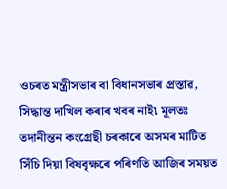ওচৰত মন্ত্ৰীসভাৰ বা বিধানসভাৰ প্ৰস্তাৱ, সিদ্ধান্ত দাখিল কৰাৰ খবৰ নাই৷ মূলতঃ তদানীন্তন কংগ্ৰেছী চৰকাৰে অসমৰ মাটিত সিঁচি দিয়া বিষবৃক্ষৰে পৰিণতি আজিৰ সময়ত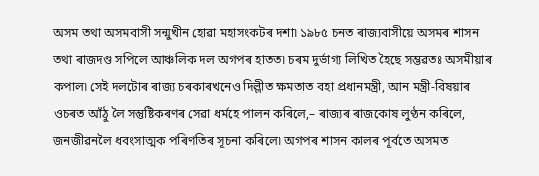অসম তথা অসমবাসী সন্মুখীন হোৱা মহাসংকটৰ দশা৷ ১৯৮৫ চনত ৰাজ্যবাসীয়ে অসমৰ শাসন তথা ৰাজদণ্ড সপিলে আঞ্চলিক দল অগপৰ হাতত৷ চৰম দুৰ্ভাগ্য লিখিত হৈছে সম্ভৱতঃ অসমীয়াৰ কপাল৷ সেই দলটোৰ ৰাজ্য চৰকাৰখনেও দিল্লীত ক্ষমতাত বহা প্ৰধানমন্ত্ৰী, আন মন্ত্ৰী-বিষয়াৰ ওচৰত আঁঠু লৈ সন্তুষ্টিকৰণৰ সেৱা ধৰ্মহে পালন কৰিলে,– ৰাজ্যৰ ৰাজকোষ লুণ্ঠন কৰিলে, জনজীৱনলৈ ধবংসাত্মক পৰিণতিৰ সূচনা কৰিলে৷ অগপৰ শাসন কালৰ পূৰ্বতে অসমত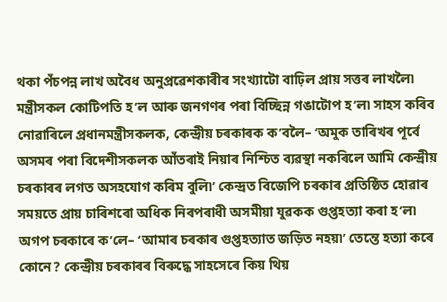থকা পঁচপন্ন লাখ অবৈধ অনুপ্ৰৱেশকাৰীৰ সংখ্যাটো বাঢ়িল প্ৰায় সত্তৰ লাখলৈ৷ মন্ত্ৰীসকল কোটিপতি হ’ল আৰু জনগণৰ পৰা বিচ্ছিন্ন গঙাটোপ হ’ল৷ সাহস কৰিব নোৱাৰিলে প্ৰধানমন্ত্ৰীসকলক, কেন্দ্ৰীয় চৰকাৰক ক’বলৈ– ‘অমুক তাৰিখৰ পূৰ্বে অসমৰ পৰা বিদেশীসকলক আঁতৰাই নিয়াৰ নিশ্চিত ব্যৱস্থা নকৰিলে আমি কেন্দ্ৰীয় চৰকাৰৰ লগত অসহযোগ কৰিম বুলি৷’ কেন্দ্ৰত বিজেপি চৰকাৰ প্ৰতিষ্ঠিত হোৱাৰ সময়তে প্ৰায় চাৰিশৰো অধিক নিৰপৰাধী অসমীয়া যুৱকক গুপ্তহত্যা কৰা হ’ল৷ অগপ চৰকাৰে ক’লে– ‘আমাৰ চৰকাৰ গুপ্তহত্যাত জড়িত নহয়৷’ তেন্তে হত্যা কৰে কোনে? কেন্দ্ৰীয় চৰকাৰৰ বিৰুদ্ধে সাহসেৰে কিয় থিয়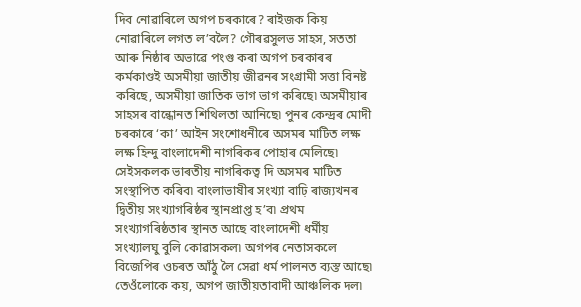দিব নোৱাৰিলে অগপ চৰকাৰে? ৰাইজক কিয় নোৱাৰিলে লগত ল’বলৈ? গৌৰৱসুলভ সাহস, সততা আৰু নিষ্ঠাৰ অভাৱে পংগু কৰা অগপ চৰকাৰৰ কৰ্মকাণ্ডই অসমীয়া জাতীয় জীৱনৰ সংগ্ৰামী সত্তা বিনষ্ট কৰিছে, অসমীয়া জাতিক ভাগ ভাগ কৰিছে৷ অসমীয়াৰ সাহসৰ বান্ধোনত শিথিলতা আনিছে৷ পুনৰ কেন্দ্ৰৰ মোদী চৰকাৰে ‘কা’ আইন সংশোধনীৰে অসমৰ মাটিত লক্ষ লক্ষ হিন্দু বাংলাদেশী নাগৰিকৰ পোহাৰ মেলিছে৷ সেইসকলক ভাৰতীয় নাগৰিকত্ব দি অসমৰ মাটিত সংস্থাপিত কৰিব৷ বাংলাভাষীৰ সংখ্যা বাঢ়ি ৰাজ্যখনৰ দ্বিতীয় সংখ্যাগৰিষ্ঠৰ স্থানপ্ৰাপ্ত হ’ব৷ প্ৰথম সংখ্যাগৰিষ্ঠতাৰ স্থানত আছে বাংলাদেশী ধৰ্মীয় সংখ্যালঘু বুলি কোৱাসকল৷ অগপৰ নেতাসকলে বিজেপিৰ ওচৰত আঁঠু লৈ সেৱা ধৰ্ম পালনত ব্যস্ত আছে৷ তেওঁলোকে কয়, অগপ জাতীয়তাবাদী আঞ্চলিক দল৷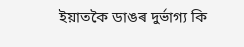ইয়াতকৈ ডাঙৰ দুৰ্ভাগ্য কি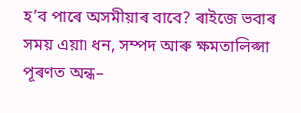হ’ব পাৰে অসমীয়াৰ বাবে? ৰাইজে ভবাৰ সময় এয়া৷ ধন, সম্পদ আৰু ক্ষমতালিপ্সা পূৰণত অন্ধ–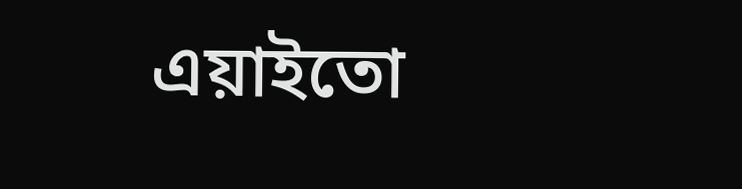এয়াইতো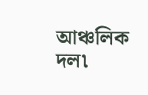আঞ্চলিক দল৷